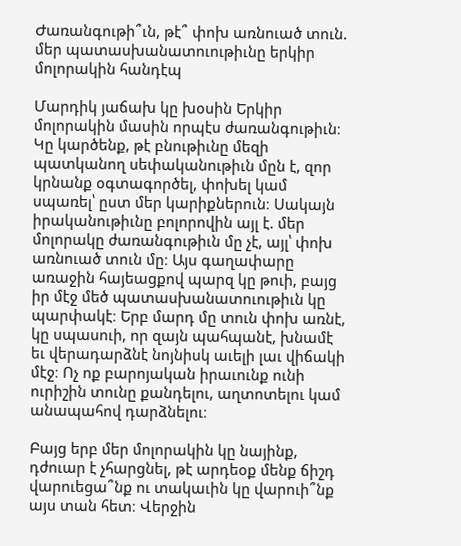Ժառանգութի՞ւն, թէ՞ փոխ առնուած տուն. մեր պատասխանատուութիւնը երկիր մոլորակին հանդէպ

Մարդիկ յաճախ կը խօսին Երկիր մոլորակին մասին որպէս ժառանգութիւն։ Կը կարծենք, թէ բնութիւնը մեզի պատկանող սեփականութիւն մըն է, զոր կրնանք օգտագործել, փոխել կամ սպառել՝ ըստ մեր կարիքներուն։ Սակայն իրականութիւնը բոլորովին այլ է. մեր մոլորակը ժառանգութիւն մը չէ, այլ՝ փոխ առնուած տուն մը։ Այս գաղափարը առաջին հայեացքով պարզ կը թուի, բայց իր մէջ մեծ պատասխանատուութիւն կը պարփակէ։ Երբ մարդ մը տուն փոխ առնէ, կը սպասուի, որ զայն պահպանէ, խնամէ եւ վերադարձնէ նոյնիսկ աւելի լաւ վիճակի մէջ։ Ոչ ոք բարոյական իրաւունք ունի ուրիշին տունը քանդելու, աղտոտելու կամ անապահով դարձնելու։

Բայց երբ մեր մոլորակին կը նայինք, դժուար է չհարցնել, թէ արդեօք մենք ճիշդ վարուեցա՞նք ու տակաւին կը վարուի՞նք այս տան հետ։ Վերջին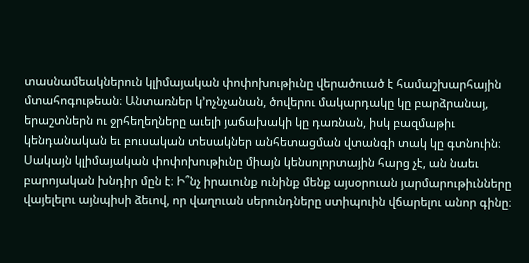տասնամեակներուն կլիմայական փոփոխութիւնը վերածուած է համաշխարհային մտահոգութեան։ Անտառներ կ’ոչնչանան, ծովերու մակարդակը կը բարձրանայ, երաշտներն ու ջրհեղեղները աւելի յաճախակի կը դառնան, իսկ բազմաթիւ կենդանական եւ բուսական տեսակներ անհետացման վտանգի տակ կը գտնուին։ Սակայն կլիմայական փոփոխութիւնը միայն կենսոլորտային հարց չէ, ան նաեւ բարոյական խնդիր մըն է։ Ի՞նչ իրաւունք ունինք մենք այսօրուան յարմարութիւնները վայելելու այնպիսի ձեւով, որ վաղուան սերունդները ստիպուին վճարելու անոր գինը։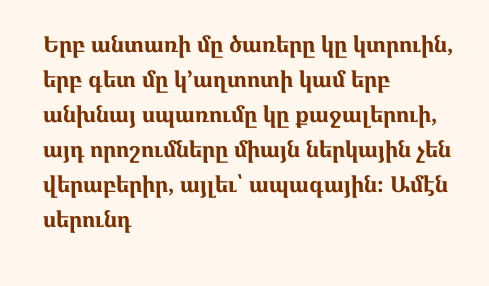Երբ անտառի մը ծառերը կը կտրուին, երբ գետ մը կ’աղտոտի կամ երբ անխնայ սպառումը կը քաջալերուի, այդ որոշումները միայն ներկային չեն վերաբերիր, այլեւ՝ ապագային։ Ամէն սերունդ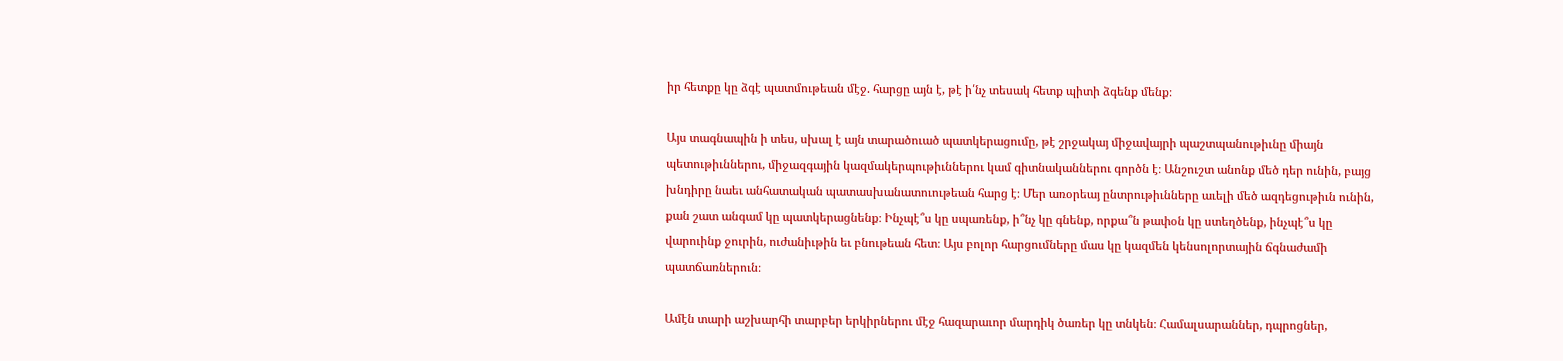իր հետքը կը ձգէ պատմութեան մէջ. հարցը այն է, թէ ի՛նչ տեսակ հետք պիտի ձգենք մենք։

Այս տագնապին ի տես, սխալ է այն տարածուած պատկերացումը, թէ շրջակայ միջավայրի պաշտպանութիւնը միայն պետութիւններու, միջազգային կազմակերպութիւններու կամ գիտնականներու գործն է։ Անշուշտ անոնք մեծ դեր ունին, բայց խնդիրը նաեւ անհատական պատասխանատուութեան հարց է։ Մեր առօրեայ ընտրութիւնները աւելի մեծ ազդեցութիւն ունին, քան շատ անգամ կը պատկերացնենք։ Ինչպէ՞ս կը սպառենք, ի՞նչ կը գնենք, որքա՞ն թափօն կը ստեղծենք, ինչպէ՞ս կը վարուինք ջուրին, ուժանիւթին եւ բնութեան հետ։ Այս բոլոր հարցումները մաս կը կազմեն կենսոլորտային ճգնաժամի պատճառներուն։

Ամէն տարի աշխարհի տարբեր երկիրներու մէջ հազարաւոր մարդիկ ծառեր կը տնկեն։ Համալսարաններ, դպրոցներ,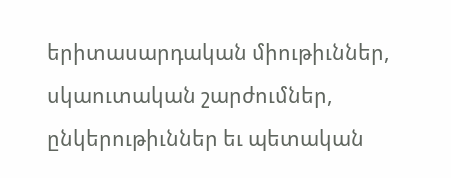երիտասարդական միութիւններ, սկաուտական շարժումներ, ընկերութիւններ եւ պետական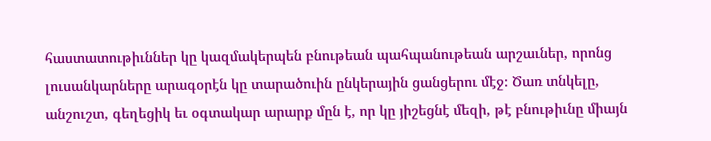հաստատութիւններ կը կազմակերպեն բնութեան պահպանութեան արշաւներ, որոնց լուսանկարները արագօրէն կը տարածուին ընկերային ցանցերու մէջ։ Ծառ տնկելը, անշուշտ, գեղեցիկ եւ օգտակար արարք մըն է, որ կը յիշեցնէ մեզի, թէ բնութիւնը միայն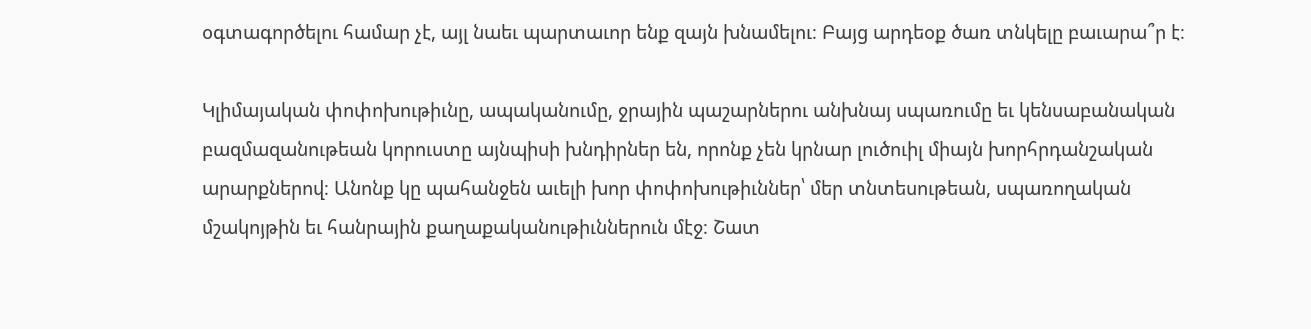օգտագործելու համար չէ, այլ նաեւ պարտաւոր ենք զայն խնամելու։ Բայց արդեօք ծառ տնկելը բաւարա՞ր է։

Կլիմայական փոփոխութիւնը, ապականումը, ջրային պաշարներու անխնայ սպառումը եւ կենսաբանական բազմազանութեան կորուստը այնպիսի խնդիրներ են, որոնք չեն կրնար լուծուիլ միայն խորհրդանշական արարքներով։ Անոնք կը պահանջեն աւելի խոր փոփոխութիւններ՝ մեր տնտեսութեան, սպառողական մշակոյթին եւ հանրային քաղաքականութիւններուն մէջ։ Շատ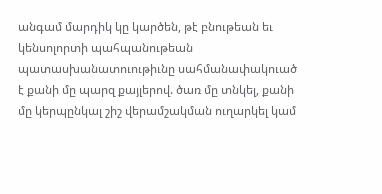անգամ մարդիկ կը կարծեն, թէ բնութեան եւ կենսոլորտի պահպանութեան պատասխանատուութիւնը սահմանափակուած է քանի մը պարզ քայլերով. ծառ մը տնկել, քանի մը կերպընկալ շիշ վերամշակման ուղարկել կամ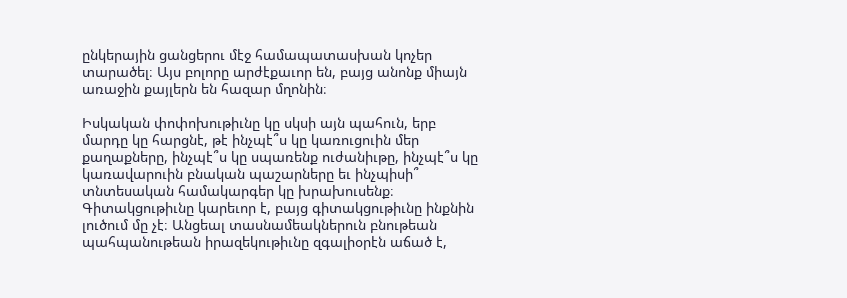ընկերային ցանցերու մէջ համապատասխան կոչեր տարածել։ Այս բոլորը արժէքաւոր են, բայց անոնք միայն առաջին քայլերն են հազար մղոնին։

Իսկական փոփոխութիւնը կը սկսի այն պահուն, երբ մարդը կը հարցնէ, թէ ինչպէ՞ս կը կառուցուին մեր քաղաքները, ինչպէ՞ս կը սպառենք ուժանիւթը, ինչպէ՞ս կը կառավարուին բնական պաշարները եւ ինչպիսի՞ տնտեսական համակարգեր կը խրախուսենք։ Գիտակցութիւնը կարեւոր է, բայց գիտակցութիւնը ինքնին լուծում մը չէ։ Անցեալ տասնամեակներուն բնութեան պահպանութեան իրազեկութիւնը զգալիօրէն աճած է,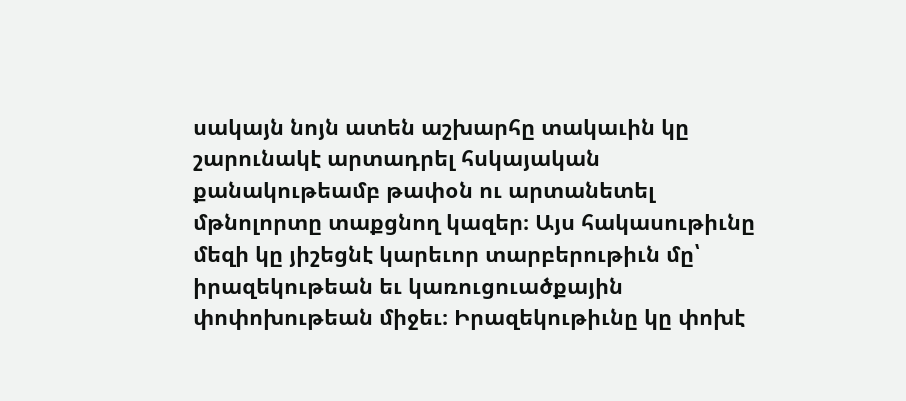սակայն նոյն ատեն աշխարհը տակաւին կը շարունակէ արտադրել հսկայական քանակութեամբ թափօն ու արտանետել մթնոլորտը տաքցնող կազեր։ Այս հակասութիւնը մեզի կը յիշեցնէ կարեւոր տարբերութիւն մը՝ իրազեկութեան եւ կառուցուածքային փոփոխութեան միջեւ։ Իրազեկութիւնը կը փոխէ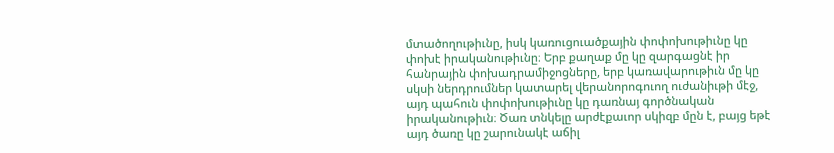մտածողութիւնը, իսկ կառուցուածքային փոփոխութիւնը կը փոխէ իրականութիւնը։ Երբ քաղաք մը կը զարգացնէ իր հանրային փոխադրամիջոցները, երբ կառավարութիւն մը կը սկսի ներդրումներ կատարել վերանորոգուող ուժանիւթի մէջ, այդ պահուն փոփոխութիւնը կը դառնայ գործնական իրականութիւն։ Ծառ տնկելը արժէքաւոր սկիզբ մըն է, բայց եթէ այդ ծառը կը շարունակէ աճիլ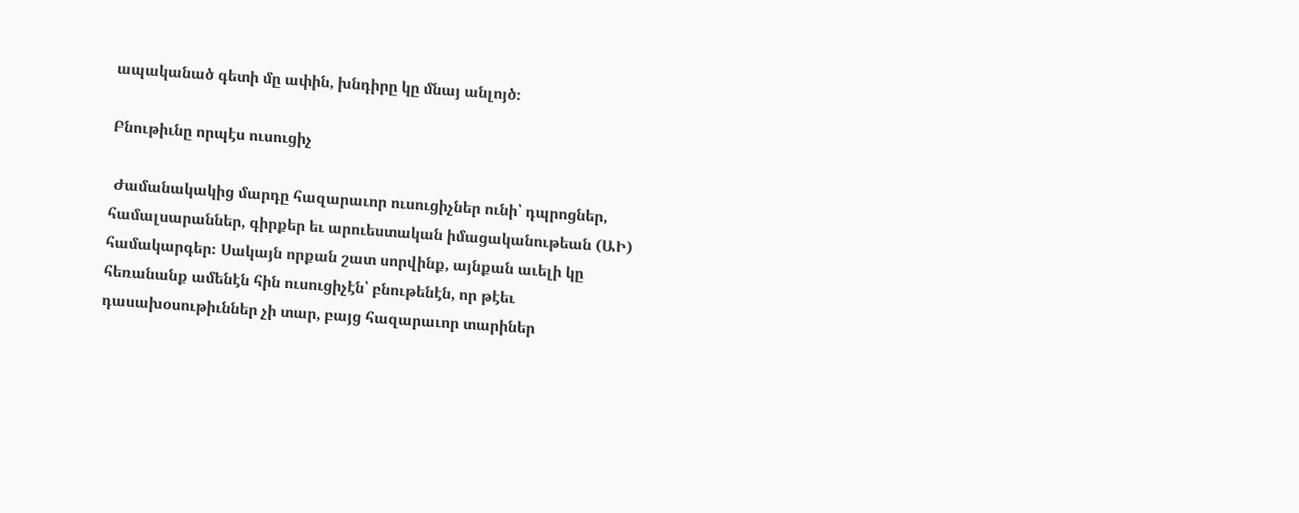ապականած գետի մը ափին, խնդիրը կը մնայ անլոյծ։

Բնութիւնը որպէս ուսուցիչ

 Ժամանակակից մարդը հազարաւոր ուսուցիչներ ունի՝ դպրոցներ, համալսարաններ, գիրքեր եւ արուեստական իմացականութեան (ԱԻ) համակարգեր։ Սակայն որքան շատ սորվինք, այնքան աւելի կը հեռանանք ամենէն հին ուսուցիչէն՝ բնութենէն, որ թէեւ դասախօսութիւններ չի տար, բայց հազարաւոր տարիներ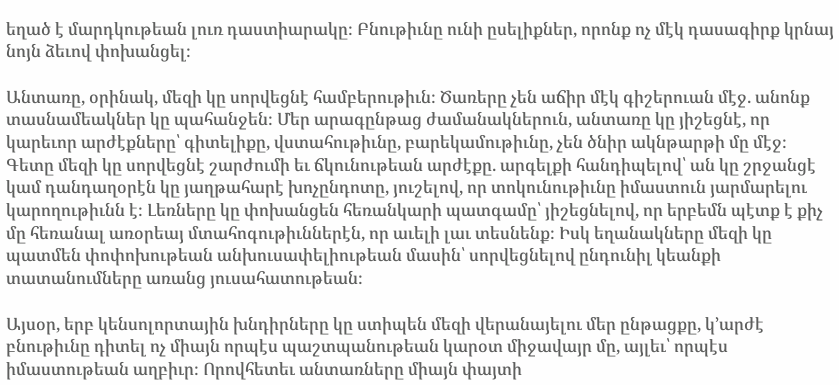եղած է մարդկութեան լուռ դաստիարակը։ Բնութիւնը ունի ըսելիքներ, որոնք ոչ մէկ դասագիրք կրնայ նոյն ձեւով փոխանցել։

Անտառը, օրինակ, մեզի կը սորվեցնէ համբերութիւն։ Ծառերը չեն աճիր մէկ գիշերուան մէջ. անոնք տասնամեակներ կը պահանջեն։ Մեր արագընթաց ժամանակներուն, անտառը կը յիշեցնէ, որ կարեւոր արժէքները՝ գիտելիքը, վստահութիւնը, բարեկամութիւնը, չեն ծնիր ակնթարթի մը մէջ։ Գետը մեզի կը սորվեցնէ շարժումի եւ ճկունութեան արժէքը. արգելքի հանդիպելով՝ ան կը շրջանցէ կամ դանդաղօրէն կը յաղթահարէ խոչընդոտը, յուշելով, որ տոկունութիւնը իմաստուն յարմարելու կարողութիւնն է։ Լեռները կը փոխանցեն հեռանկարի պատգամը՝ յիշեցնելով, որ երբեմն պէտք է քիչ մը հեռանալ առօրեայ մտահոգութիւններէն, որ աւելի լաւ տեսնենք։ Իսկ եղանակները մեզի կը պատմեն փոփոխութեան անխուսափելիութեան մասին՝ սորվեցնելով ընդունիլ կեանքի տատանումները առանց յուսահատութեան։

Այսօր, երբ կենսոլորտային խնդիրները կը ստիպեն մեզի վերանայելու մեր ընթացքը, կ’արժէ բնութիւնը դիտել ոչ միայն որպէս պաշտպանութեան կարօտ միջավայր մը, այլեւ՝ որպէս իմաստութեան աղբիւր։ Որովհետեւ անտառները միայն փայտի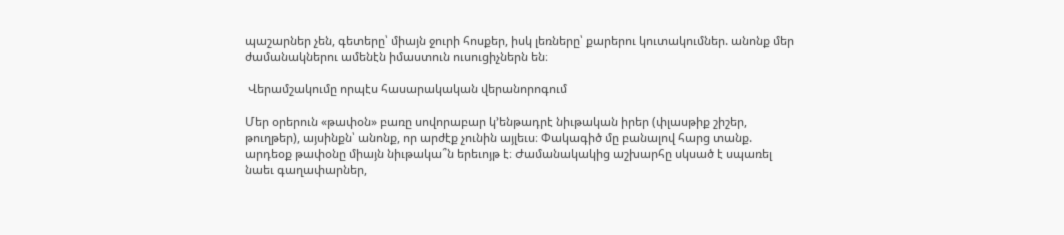պաշարներ չեն, գետերը՝ միայն ջուրի հոսքեր, իսկ լեռները՝ քարերու կուտակումներ. անոնք մեր ժամանակներու ամենէն իմաստուն ուսուցիչներն են։

 Վերամշակումը որպէս հասարակական վերանորոգում

Մեր օրերուն «թափօն» բառը սովորաբար կ’ենթադրէ նիւթական իրեր (փլասթիք շիշեր, թուղթեր), այսինքն՝ անոնք, որ արժէք չունին այլեւս։ Փակագիծ մը բանալով հարց տանք. արդեօք թափօնը միայն նիւթակա՞ն երեւոյթ է։ Ժամանակակից աշխարհը սկսած է սպառել նաեւ գաղափարներ,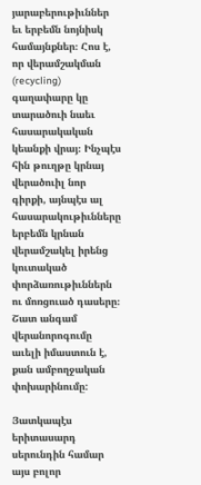յարաբերութիւններ եւ երբեմն նոյնիսկ համայնքներ։ Հոս է, որ վերամշակման (recycling) գաղափարը կը տարածուի նաեւ հասարակական կեանքի վրայ։ Ինչպէս հին թուղթը կրնայ վերածուիլ նոր գիրքի, այնպէս ալ հասարակութիւնները երբեմն կրնան վերամշակել իրենց կուտակած փորձառութիւններն ու մոռցուած դասերը։ Շատ անգամ վերանորոգումը աւելի իմաստուն է, քան ամբողջական փոխարինումը:

Յատկապէս երիտասարդ սերունդին համար այս բոլոր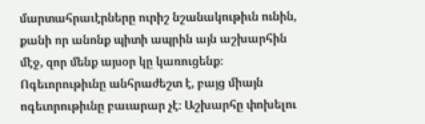մարտահրաւէրները ուրիշ նշանակութիւն ունին, քանի որ անոնք պիտի ապրին այն աշխարհին մէջ, զոր մենք այսօր կը կառուցենք։ Ոգեւորութիւնը անհրաժեշտ է, բայց միայն ոգեւորութիւնը բաւարար չէ։ Աշխարհը փոխելու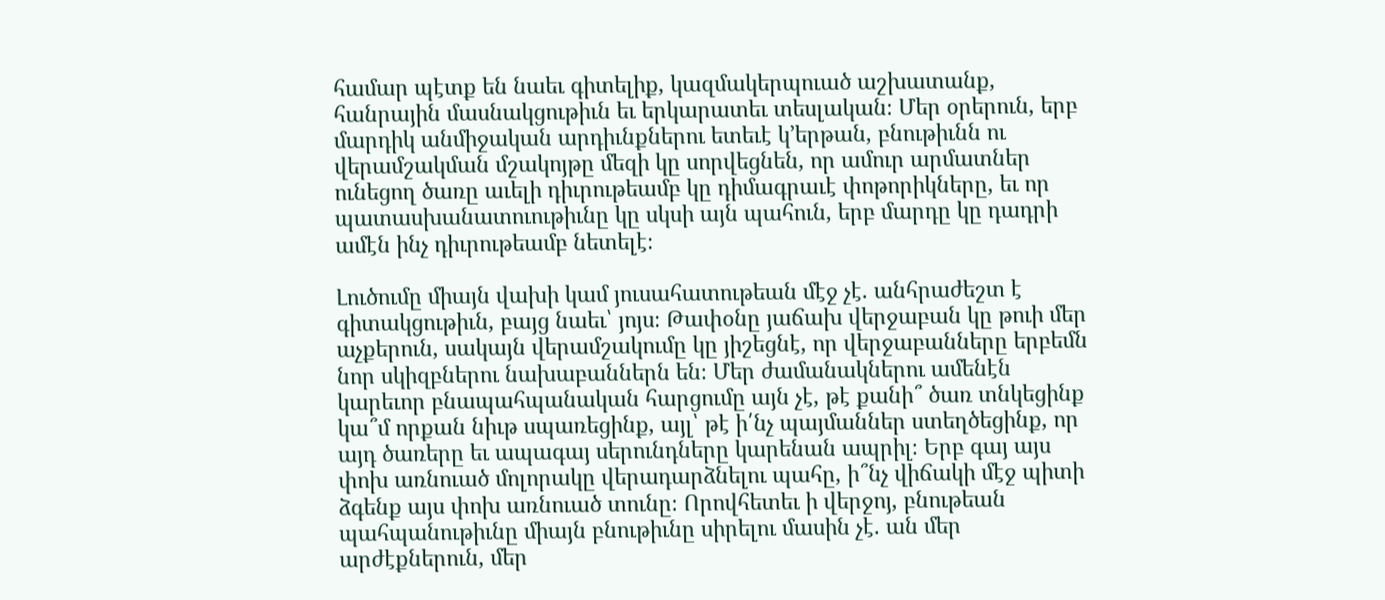համար պէտք են նաեւ գիտելիք, կազմակերպուած աշխատանք, հանրային մասնակցութիւն եւ երկարատեւ տեսլական։ Մեր օրերուն, երբ մարդիկ անմիջական արդիւնքներու ետեւէ կ’երթան, բնութիւնն ու վերամշակման մշակոյթը մեզի կը սորվեցնեն, որ ամուր արմատներ ունեցող ծառը աւելի դիւրութեամբ կը դիմագրաւէ փոթորիկները, եւ որ պատասխանատուութիւնը կը սկսի այն պահուն, երբ մարդը կը դադրի ամէն ինչ դիւրութեամբ նետելէ։

Լուծումը միայն վախի կամ յուսահատութեան մէջ չէ. անհրաժեշտ է գիտակցութիւն, բայց նաեւ՝ յոյս։ Թափօնը յաճախ վերջաբան կը թուի մեր աչքերուն, սակայն վերամշակումը կը յիշեցնէ, որ վերջաբանները երբեմն նոր սկիզբներու նախաբաններն են։ Մեր ժամանակներու ամենէն կարեւոր բնապահպանական հարցումը այն չէ, թէ քանի՞ ծառ տնկեցինք կա՞մ որքան նիւթ սպառեցինք, այլ՝ թէ ի՛նչ պայմաններ ստեղծեցինք, որ այդ ծառերը եւ ապագայ սերունդները կարենան ապրիլ։ Երբ գայ այս փոխ առնուած մոլորակը վերադարձնելու պահը, ի՞նչ վիճակի մէջ պիտի ձգենք այս փոխ առնուած տունը։ Որովհետեւ ի վերջոյ, բնութեան պահպանութիւնը միայն բնութիւնը սիրելու մասին չէ. ան մեր արժէքներուն, մեր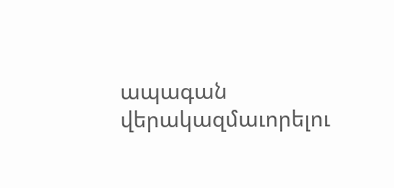ապագան վերակազմաւորելու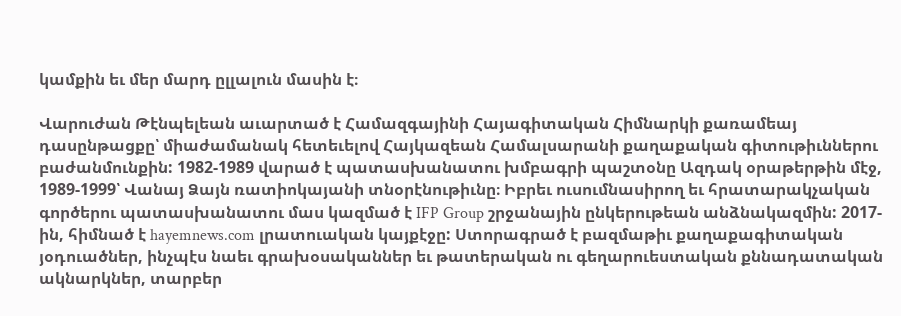կամքին եւ մեր մարդ ըլլալուն մասին է։

Վարուժան Թէնպելեան աւարտած է Համազգայինի Հայագիտական Հիմնարկի քառամեայ դասընթացքը՝ միաժամանակ հետեւելով Հայկազեան Համալսարանի քաղաքական գիտութիւններու բաժանմունքին: 1982-1989 վարած է պատասխանատու խմբագրի պաշտօնը Ազդակ օրաթերթին մէջ, 1989-1999՝ Վանայ Ձայն ռատիոկայանի տնօրէնութիւնը։ Իբրեւ ուսումնասիրող եւ հրատարակչական գործերու պատասխանատու մաս կազմած է IFP Group շրջանային ընկերութեան անձնակազմին: 2017-ին, հիմնած է hayemnews.com լրատուական կայքէջը: Ստորագրած է բազմաթիւ քաղաքագիտական յօդուածներ, ինչպէս նաեւ գրախօսականներ եւ թատերական ու գեղարուեստական քննադատական ակնարկներ, տարբեր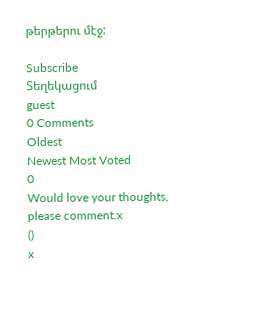թերթերու մէջ:

Subscribe
Տեղեկացում
guest
0 Comments
Oldest
Newest Most Voted
0
Would love your thoughts, please comment.x
()
x